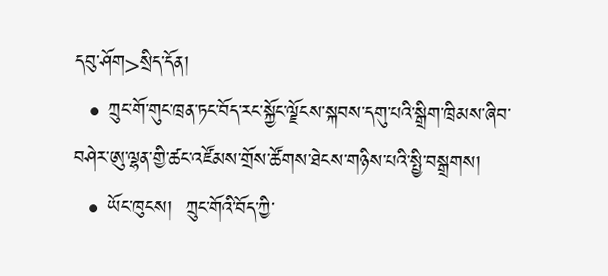དབུ་ཤོག>སྲིད་དོན།
  • ཀྲུང་གོ་གུང་ཁྲན་ཏང་བོད་རང་སྐྱོང་ལྗོངས་སྐབས་དགུ་པའི་སྒྲིག་ཁྲིམས་ཞིབ་བཤེར་ཨུ་ལྷན་གྱི་ཚང་འཛོམས་གྲོས་ཚོགས་ཐེངས་གཉིས་པའི་སྤྱི་བསྒྲགས།
  • ཡོང་ཁུངས།  ཀྲུང་གོའི་བོད་ཀྱི་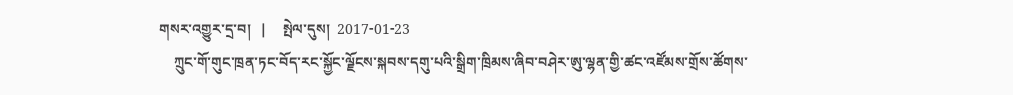གསར་འགྱུར་དྲ་བ།   |     སྤེལ་དུས།  2017-01-23
    ཀྲུང་གོ་གུང་ཁྲན་ཏང་བོད་རང་སྐྱོང་ལྗོངས་སྐབས་དགུ་པའི་སྒྲིག་ཁྲིམས་ཞིབ་བཤེར་ཨུ་ལྷན་གྱི་ཚང་འཛོམས་གྲོས་ཚོགས་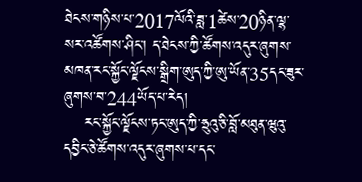ཐེངས་གཉིས་པ་2017ལོའི་ཟླ་1ཚེས་20ཉིན་ལྷ་སར་འཚོགས་ཤིང་། ད་ཐེངས་ཀྱི་ཚོགས་འདུར་ཞུགས་མཁན་རང་སྐྱོང་ལྗོངས་སྒྲིག་ཨུད་ཀྱི་ཨུ་ཡོན་35དང་ཟུར་ཞུགས་བ་244ཡོད་པ་རེད།
    རང་སྐྱོང་ལྗོངས་ཏང་ཨུད་ཀྱི་ཧྲུའུ་ཅི་བློ་མཐུན་ཝུའུ་དབྱིང་ཅེ་ཚོགས་འདུར་ཞུགས་པ་དང་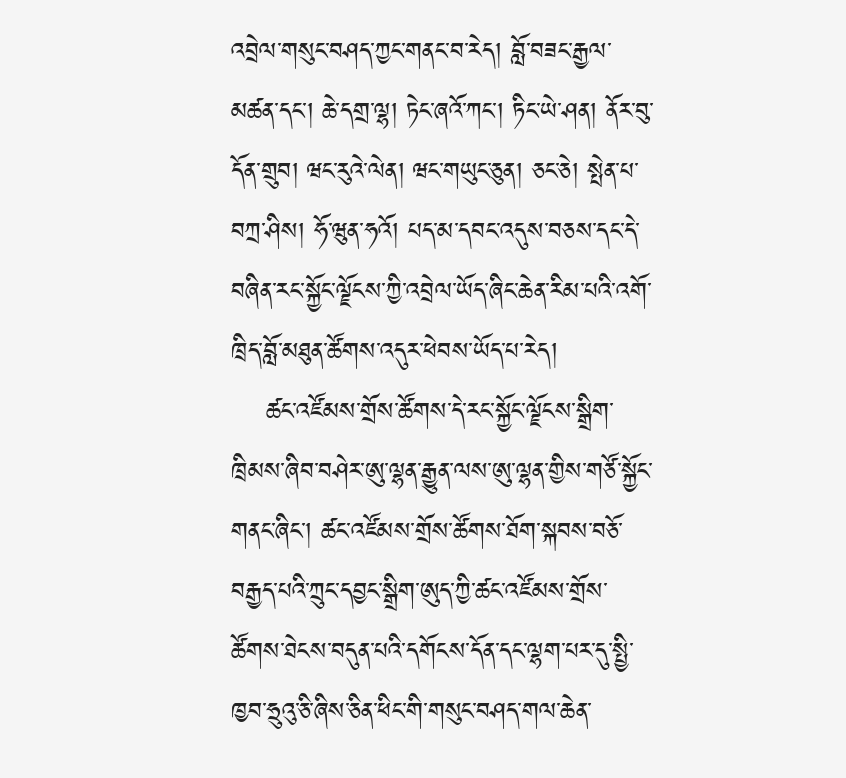འབྲེལ་གསུང་བཤད་ཀྱང་གནང་བ་རེད། བློ་བཟང་རྒྱལ་མཚན་དང་། ཆེ་དགྲ་ལྷ། ཏེང་ཞའོ་ཀང་། ཏིང་ཡེ་ཤན། ནོར་བུ་དོན་གྲུབ། ཝང་རུའེ་ལེན། ཝང་གཡུང་ཅུན། ཅང་ཅེ། སྤེན་པ་བཀྲ་ཤིས། ཧོ་ཝུན་ཧའོ། པད་མ་དབང་འདུས་བཅས་དང་དེ་བཞིན་རང་སྐྱོང་ལྗོངས་ཀྱི་འབྲེལ་ཡོད་ཞིང་ཆེན་རིམ་པའི་འགོ་ཁྲིད་བློ་མཐུན་ཚོགས་འདུར་ཕེབས་ཡོད་པ་རེད།
    ཚང་འཛོམས་གྲོས་ཚོགས་དེ་རང་སྐྱོང་ལྗོངས་སྒྲིག་ཁྲིམས་ཞིབ་བཤེར་ཨུ་ལྷན་རྒྱུན་ལས་ཨུ་ལྷན་གྱིས་གཙོ་སྐྱོང་གནང་ཞིང་། ཚང་འཛོམས་གྲོས་ཚོགས་ཐོག་སྐབས་བཅོ་བརྒྱད་པའི་ཀྲུང་དབྱང་སྒྲིག་ཨུད་ཀྱི་ཚང་འཛོམས་གྲོས་ཚོགས་ཐེངས་བདུན་པའི་དགོངས་དོན་དང་ལྷག་པར་དུ་སྤྱི་ཁྱབ་ཧྲུའུ་ཅི་ཞིས་ཅིན་ཕིང་གི་གསུང་བཤད་གལ་ཆེན་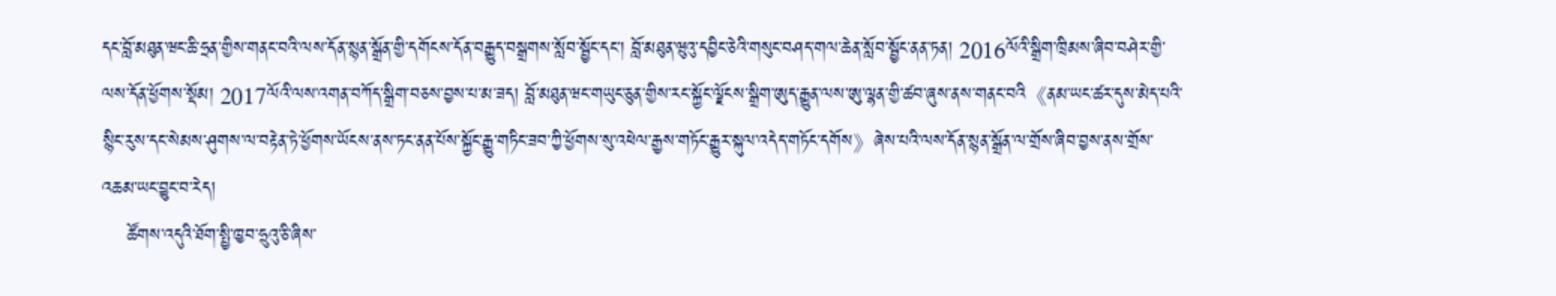དང་བློ་མཐུན་ཝང་ཆི་ཧྲན་གྱིས་གནང་བའི་ལས་དོན་སྙན་སྒྲོན་གྱི་དགོངས་དོན་བརྒྱུད་བསྒྲགས་སློབ་སྦྱོང་དང་། བློ་མཐུན་ཝུའུ་དབྱིང་ཅེའི་གསུང་བཤད་གལ་ཆེན་སློབ་སྦྱོང་ནན་ཏན། 2016ལོའི་སྒྲིག་ཁྲིམས་ཞིབ་བཤེར་གྱི་ལས་དོན་ཕྱོགས་སྡོམ། 2017ལོའི་ལས་འགན་བཀོད་སྒྲིག་བཅས་བྱས་པ་མ་ཟད། བློ་མཐུན་ཝང་གཡུང་ཅུན་གྱིས་རང་སྐྱོང་ལྗོངས་སྒྲིག་ཨུད་རྒྱུན་ལས་ཨུ་ལྷན་གྱི་ཚབ་ཞུས་ནས་གནང་བའི《ནམ་ཡང་ཚར་དུས་མེད་པའི་སྙིང་རུས་དང་སེམས་ཤུགས་ལ་བརྟེན་ཏེ་ཕྱོགས་ཡོངས་ནས་ཏང་ནན་པོས་སྐྱོང་རྒྱུ་གཏིང་ཟབ་ཀྱི་ཕྱོགས་སུ་འཕེལ་རྒྱས་གཏོང་རྒྱུར་སྐུལ་འདེད་གཏོང་དགོས》ཞེས་པའི་ལས་དོན་སྙན་སྒྲོན་ལ་གྲོས་ཞིབ་བྱས་ནས་གྲོས་འཆམ་ཡང་བྱུང་བ་རེད།
    ཚོགས་འདུའི་ཐོག་སྤྱི་ཁྱབ་ཧྲུའུ་ཅི་ཞིས་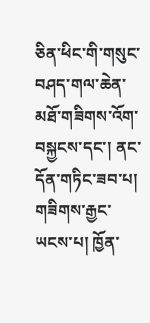ཅིན་ཕིང་གི་གསུང་བཤད་གལ་ཆེན་མཐོ་གཟིགས་འོག་བསྐྱངས་དང་། ནང་དོན་གཏིང་ཟབ་པ། གཟིགས་རྒྱང་ཡངས་པ། ཁྱོན་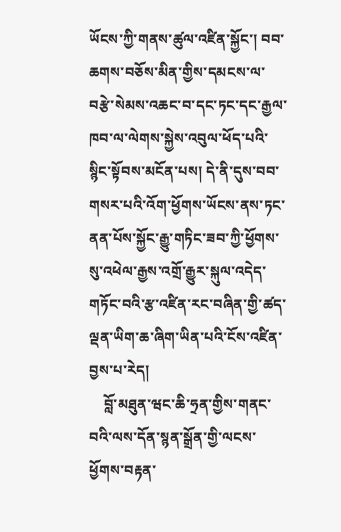ཡོངས་ཀྱི་གནས་ཚུལ་འཛིན་སྐྱོང་། བབ་ཆགས་བཅོས་མིན་གྱིས་དམངས་ལ་བརྩེ་སེམས་འཆང་བ་དང་ཏང་དང་རྒྱལ་ཁབ་ལ་ལེགས་སྐྱེས་འབུལ་ཕོད་པའི་སྙིང་སྟོབས་མངོན་པས། དེ་ནི་དུས་བབ་གསར་པའི་འོག་ཕྱོགས་ཡོངས་ནས་ཏང་ནན་པོས་སྐྱོང་རྒྱུ་གཏིང་ཟབ་ཀྱི་ཕྱོགས་སུ་འཕེལ་རྒྱས་འགྲོ་རྒྱུར་སྐུལ་འདེད་གཏོང་བའི་རྩ་འཛིན་རང་བཞིན་གྱི་ཚད་ལྡན་ཡིག་ཆ་ཞིག་ཡིན་པའི་ངོས་འཛིན་བྱས་པ་རེད།
    བློ་མཐུན་ཝང་ཆི་ཧྲན་གྱིས་གནང་བའི་ལས་དོན་སྙན་སྒྲོན་གྱི་ལངས་ཕྱོགས་བརྟན་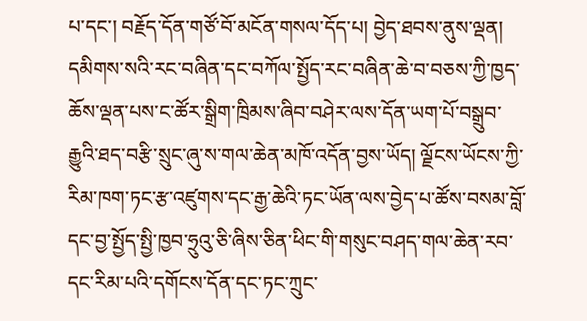པ་དང་། བརྗོད་དོན་གཙོ་བོ་མངོན་གསལ་དོད་པ། བྱེད་ཐབས་ནུས་ལྡན། དམིགས་སའི་རང་བཞིན་དང་བཀོལ་སྤྱོད་རང་བཞིན་ཆེ་བ་བཅས་ཀྱི་ཁྱད་ཆོས་ལྡན་པས་ང་ཚོར་སྒྲིག་ཁྲིམས་ཞིབ་བཤེར་ལས་དོན་ཡག་པོ་བསྒྲུབ་རྒྱུའི་ཐད་བརྩི་སྲུང་ཞུ་ས་གལ་ཆེན་མཁོ་འདོན་བྱས་ཡོད། ལྗོངས་ཡོངས་ཀྱི་རིམ་ཁག་ཏང་རྩ་འཛུགས་དང་རྒྱ་ཆེའི་ཏང་ཡོན་ལས་བྱེད་པ་ཚོས་བསམ་བློ་དང་བྱ་སྤྱོད་སྤྱི་ཁྱབ་ཧྲུའུ་ཅི་ཞིས་ཅིན་ཕིང་གི་གསུང་བཤད་གལ་ཆེན་རབ་དང་རིམ་པའི་དགོངས་དོན་དང་ཏང་ཀྲུང་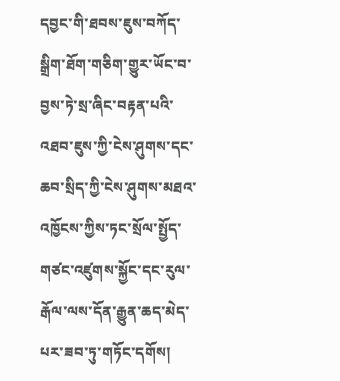དབྱང་གི་ཐབས་ཇུས་བཀོད་སྒྲིག་ཐོག་གཅིག་གྱུར་ཡོང་བ་བྱས་ཏེ་སྲ་ཞིང་བརྟན་པའི་འཐབ་ཇུས་ཀྱི་ངེས་ཤུགས་དང་ཆབ་སྲིད་ཀྱི་ངེས་ཤུགས་མཐའ་འཁྱོངས་ཀྱིས་ཏང་སྲོལ་སྤྱོད་གཙང་འཛུགས་སྐྱོང་དང་རུལ་རྒོལ་ལས་དོན་རྒྱུན་ཆད་མེད་པར་ཟབ་ཏུ་གཏོང་དགོས།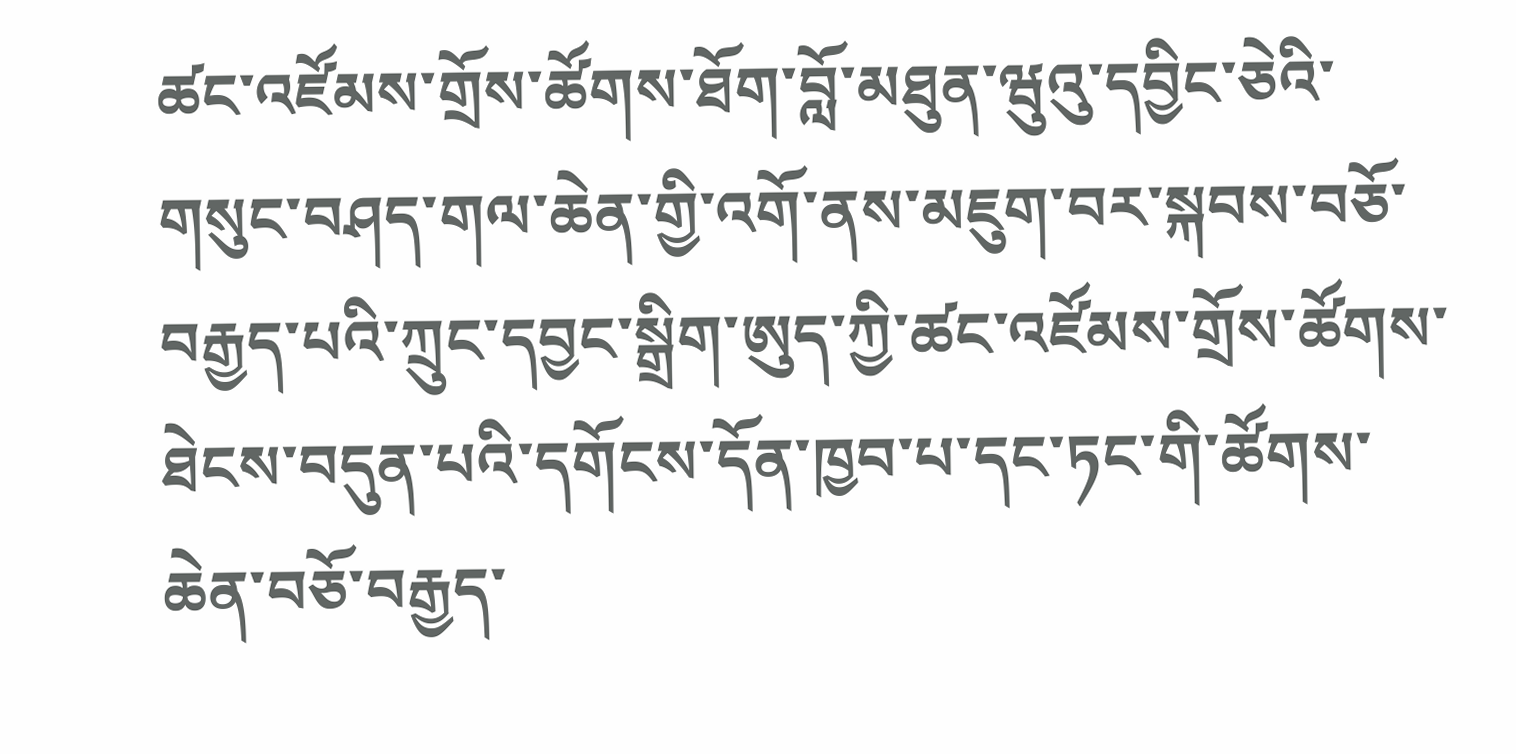ཚང་འཛོམས་གྲོས་ཚོགས་ཐོག་བློ་མཐུན་ཝུའུ་དབྱིང་ཅེའི་གསུང་བཤད་གལ་ཆེན་གྱི་འགོ་ནས་མཇུག་བར་སྐབས་བཅོ་བརྒྱད་པའི་ཀྲུང་དབྱང་སྒྲིག་ཨུད་ཀྱི་ཚང་འཛོམས་གྲོས་ཚོགས་ཐེངས་བདུན་པའི་དགོངས་དོན་ཁྱབ་པ་དང་ཏང་གི་ཚོགས་ཆེན་བཅོ་བརྒྱད་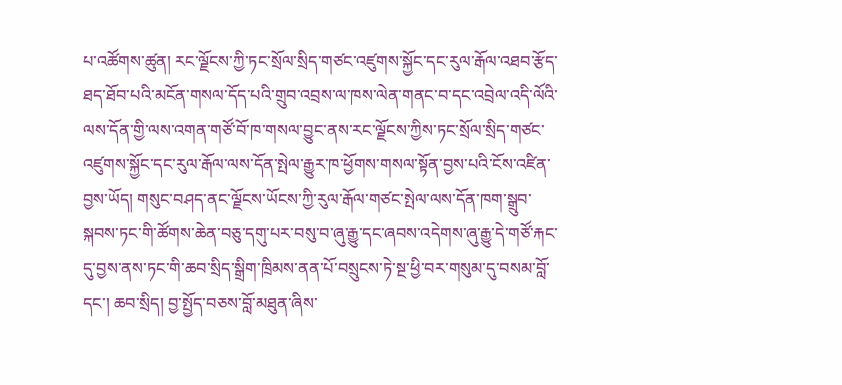པ་འཚོགས་ཚུན། རང་ལྗོངས་ཀྱི་ཏང་སྲོལ་སྲིད་གཙང་འཛུགས་སྐྱོང་དང་རུལ་རྒོལ་འཐབ་རྩོད་ཐད་ཐོབ་པའི་མངོན་གསལ་དོད་པའི་གྲུབ་འབྲས་ལ་ཁས་ལེན་གནང་བ་དང་འབྲེལ་འདི་ལོའི་ལས་དོན་གྱི་ལས་འགན་གཙོ་བོ་ཁ་གསལ་བྱུང་ནས་རང་ལྗོངས་ཀྱིས་ཏང་སྲོལ་སྲིད་གཙང་འཛུགས་སྐྱོང་དང་རུལ་རྒོལ་ལས་དོན་སྤེལ་རྒྱུར་ཁ་ཕྱོགས་གསལ་སྟོན་བྱས་པའི་ངོས་འཛིན་བྱས་ཡོད། གསུང་བཤད་ནང་ལྗོངས་ཡོངས་ཀྱི་རུལ་རྒོལ་གཙང་སྤེལ་ལས་དོན་ཁག་སྒྲུབ་སྐབས་ཏང་གི་ཚོགས་ཆེན་བཅུ་དགུ་པར་བསུ་བ་ཞུ་རྒྱུ་དང་ཞབས་འདེགས་ཞུ་རྒྱུ་དེ་གཙོ་རྐང་དུ་བྱས་ནས་ཏང་གི་ཆབ་སྲིད་སྒྲིག་ཁྲིམས་ནན་པོ་བསྲུངས་ཏེ་སྔ་ཕྱི་བར་གསུམ་དུ་བསམ་བློ་དང་། ཆབ་སྲིད། བྱ་སྤྱོད་བཅས་བློ་མཐུན་ཞིས་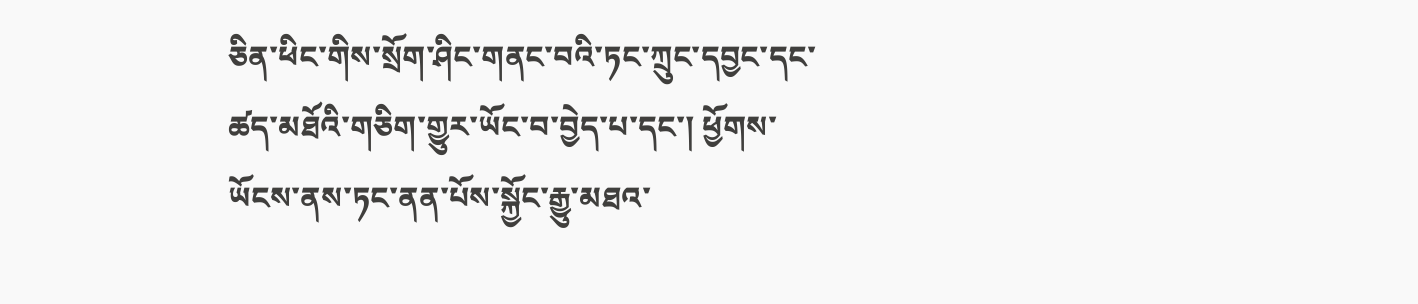ཅིན་ཕིང་གིས་སྲོག་ཤིང་གནང་བའི་ཏང་ཀྲུང་དབྱང་དང་ཚད་མཐོའི་གཅིག་གྱུར་ཡོང་བ་བྱེད་པ་དང་། ཕྱོགས་ཡོངས་ནས་ཏང་ནན་པོས་སྐྱོང་རྒྱུ་མཐའ་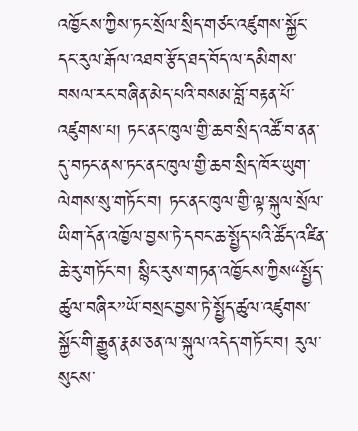འཁྱོངས་ཀྱིས་ཏང་སྲོལ་སྲིད་གཙང་འཛུགས་སྐྱོང་དང་རུལ་རྒོལ་འཐབ་རྩོད་ཐད་བོད་ལ་དམིགས་བསལ་རང་བཞིན་མེད་པའི་བསམ་བློ་བརྟན་པོ་འཛུགས་པ། ཏང་ནང་ཁུལ་གྱི་ཆབ་སྲིད་འཚོ་བ་ནན་དུ་བཏང་ནས་ཏང་ནང་ཁུལ་གྱི་ཆབ་སྲིད་ཁོར་ཡུག་ལེགས་སུ་གཏོང་བ། ཏང་ནང་ཁུལ་གྱི་ལྟ་སྐུལ་སྲོལ་ཡིག་དོན་འཁྱོལ་བྱས་ཏེ་དབང་ཆ་སྤྱོད་པའི་ཚོད་འཛིན་ཆེ་རུ་གཏོང་བ། སྙིང་རུས་གཏན་འཁྱོངས་ཀྱིས“སྤྱོད་ཚུལ་བཞིར”ཡོ་བསྲང་བྱས་ཏེ་སྤྱོད་ཚུལ་འཛུགས་སྐྱོང་གི་རྒྱུན་རྣམ་ཅན་ལ་སྐུལ་འདེད་གཏོང་བ། རུལ་སུངས་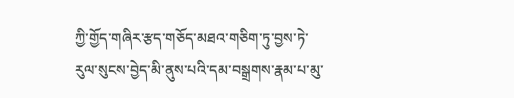ཀྱི་གྱོད་གཞིར་རྩད་གཅོད་མཐའ་གཅིག་ཏུ་བྱས་ཏེ་རུལ་སུངས་བྱེད་མི་ནུས་པའི་དམ་བསྒྲགས་རྣམ་པ་མུ་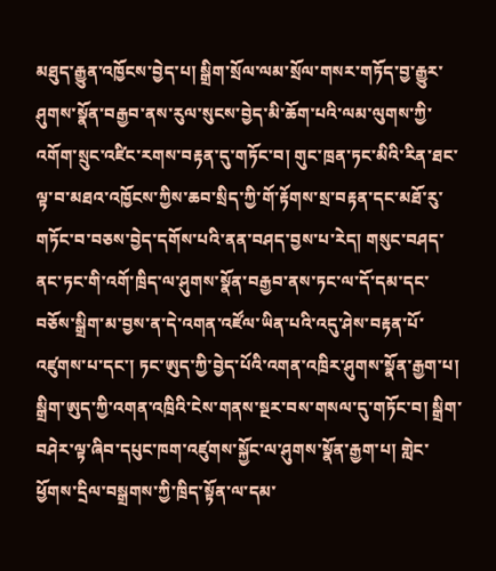མཐུད་རྒྱུན་འཁྱོངས་བྱེད་པ། སྒྲིག་སྲོལ་ལམ་སྲོལ་གསར་གཏོད་བྱ་རྒྱུར་ཤུགས་སྣོན་བརྒྱབ་ནས་རུལ་སུངས་བྱེད་མི་ཆོག་པའི་ལམ་ལུགས་ཀྱི་འགོག་སྲུང་འཛིང་རགས་བརྟན་དུ་གཏོང་བ། གུང་ཁྲན་ཏང་མིའི་རིན་ཐང་ལྟ་བ་མཐའ་འཁྱོངས་ཀྱིས་ཆབ་སྲིད་ཀྱི་གོ་རྟོགས་སྲ་བརྟན་དང་མཐོ་རུ་གཏོང་བ་བཅས་བྱེད་དགོས་པའི་ནན་བཤད་བྱས་པ་རེད། གསུང་བཤད་ནང་ཏང་གི་འགོ་ཁྲིད་ལ་ཤུགས་སྣོན་བརྒྱབ་ནས་ཏང་ལ་དོ་དམ་དང་བཅོས་སྒྲིག་མ་བྱས་ན་དེ་འགན་འཛོལ་ཡིན་པའི་འདུ་ཤེས་བརྟན་པོ་འཛུགས་པ་དང་། ཏང་ཨུད་ཀྱི་བྱེད་པོའི་འགན་འཁྲིར་ཤུགས་སྣོན་རྒྱག་པ། སྒྲིག་ཨུད་ཀྱི་འགན་འཁྲིའི་ངེས་གནས་སྔར་བས་གསལ་དུ་གཏོང་བ། སྒྲིག་བཤེར་ལྟ་ཞིབ་དཔུང་ཁག་འཛུགས་སྐྱོང་ལ་ཤུགས་སྣོན་རྒྱག་པ། གླེང་ཕྱོགས་དྲིལ་བསྒྲགས་ཀྱི་ཁྲིད་སྟོན་ལ་དམ་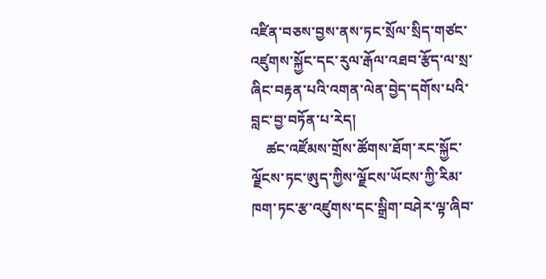འཛིན་བཅས་བྱས་ནས་ཏང་སྲོལ་སྲིད་གཙང་འཛུགས་སྐྱོང་དང་རུལ་རྒོལ་འཐབ་རྩོད་ལ་སྲ་ཞིང་བརྟན་པའི་འགན་ལེན་བྱེད་དགོས་པའི་བླང་བྱ་བཏོན་པ་རེད།
    ཚང་འཛོམས་གྲོས་ཚོགས་ཐོག་རང་སྐྱོང་ལྗོངས་ཏང་ཨུད་ཀྱིས་ལྗོངས་ཡོངས་ཀྱི་རིམ་ཁག་ཏང་རྩ་འཛུགས་དང་སྒྲིག་བཤེར་ལྟ་ཞིབ་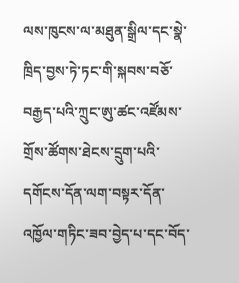ལས་ཁུངས་ལ་མཐུན་སྒྲིལ་དང་སྣེ་ཁྲིད་བྱས་ཏེ་ཏང་གི་སྐབས་བཅོ་བརྒྱད་པའི་ཀྲུང་ཨུ་ཚང་འཛོམས་གྲོས་ཚོགས་ཐེངས་དྲུག་པའི་དགོངས་དོན་ལག་བསྟར་དོན་འཁྱོལ་གཏིང་ཟབ་བྱེད་པ་དང་བོད་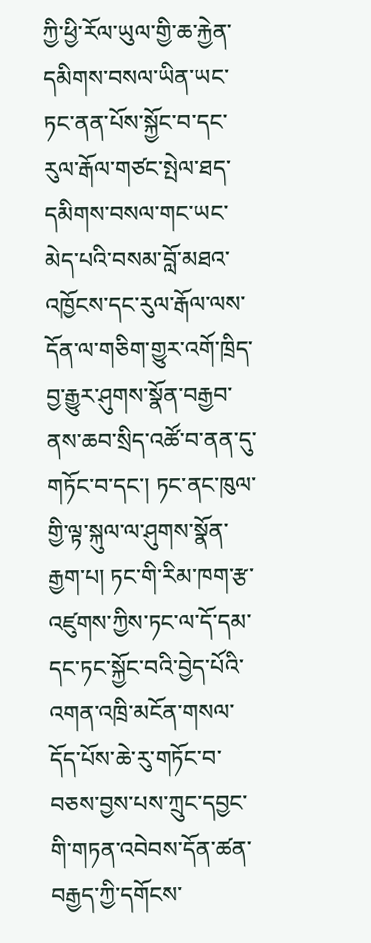ཀྱི་ཕྱི་རོལ་ཡུལ་གྱི་ཆ་རྐྱེན་དམིགས་བསལ་ཡིན་ཡང་ཏང་ནན་པོས་སྐྱོང་བ་དང་རུལ་རྒོལ་གཙང་སྤེལ་ཐད་དམིགས་བསལ་གང་ཡང་མེད་པའི་བསམ་བློ་མཐའ་འཁྱོངས་དང་རུལ་རྒོལ་ལས་དོན་ལ་གཅིག་གྱུར་འགོ་ཁྲིད་བྱ་རྒྱུར་ཤུགས་སྣོན་བརྒྱབ་ནས་ཆབ་སྲིད་འཚོ་བ་ནན་དུ་གཏོང་བ་དང་། ཏང་ནང་ཁུལ་གྱི་ལྟ་སྐུལ་ལ་ཤུགས་སྣོན་རྒྱག་པ། ཏང་གི་རིམ་ཁག་རྩ་འཛུགས་ཀྱིས་ཏང་ལ་དོ་དམ་དང་ཏང་སྐྱོང་བའི་བྱེད་པོའི་འགན་འཁྲི་མངོན་གསལ་དོད་པོས་ཆེ་རུ་གཏོང་བ་བཅས་བྱས་པས་ཀྲུང་དབྱང་གི་གཏན་འབེབས་དོན་ཚན་བརྒྱད་ཀྱི་དགོངས་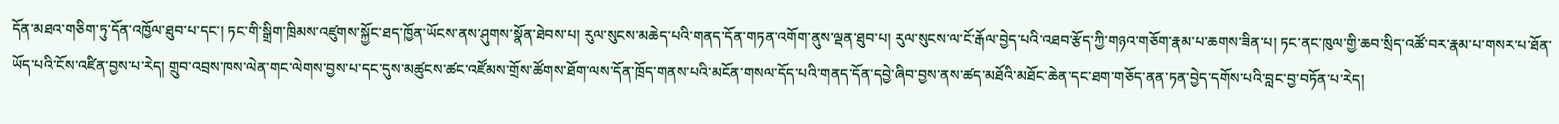དོན་མཐའ་གཅིག་ཏུ་དོན་འཁྱོལ་ཐུབ་པ་དང་། ཏང་གི་སྒྲིག་ཁྲིམས་འཛུགས་སྐྱོང་ཐད་ཁྱོན་ཡོངས་ནས་ཤུགས་སྣོན་ཐེབས་པ། རུལ་སུངས་མཆེད་པའི་གནད་དོན་གཏན་འགོག་ནུས་ལྡན་ཐུབ་པ། རུལ་སུངས་ལ་ངོ་རྒོལ་བྱེད་པའི་འཐབ་རྩོད་ཀྱི་གཉའ་གཅོག་རྣམ་པ་ཆགས་ཟིན་པ། ཏང་ནང་ཁུལ་གྱི་ཆབ་སྲིད་འཚོ་བར་རྣམ་པ་གསར་པ་ཐོན་ཡོད་པའི་ངོས་འཛིན་བྱས་པ་རེད། གྲུབ་འབྲས་ཁས་ལེན་གང་ལེགས་བྱས་པ་དང་དུས་མཚུངས་ཚང་འཛོམས་གྲོས་ཚོགས་ཐོག་ལས་དོན་ཁྲོད་གནས་པའི་མངོན་གསལ་དོད་པའི་གནད་དོན་དབྱེ་ཞིབ་བྱས་ནས་ཚད་མཐོའི་མཐོང་ཆེན་དང་ཐག་གཅོད་ནན་ཏན་བྱེད་དགོས་པའི་བླང་བྱ་བཏོན་པ་རེད།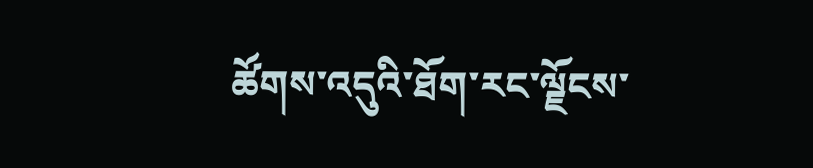ཚོགས་འདུའི་ཐོག་རང་ལྗོངས་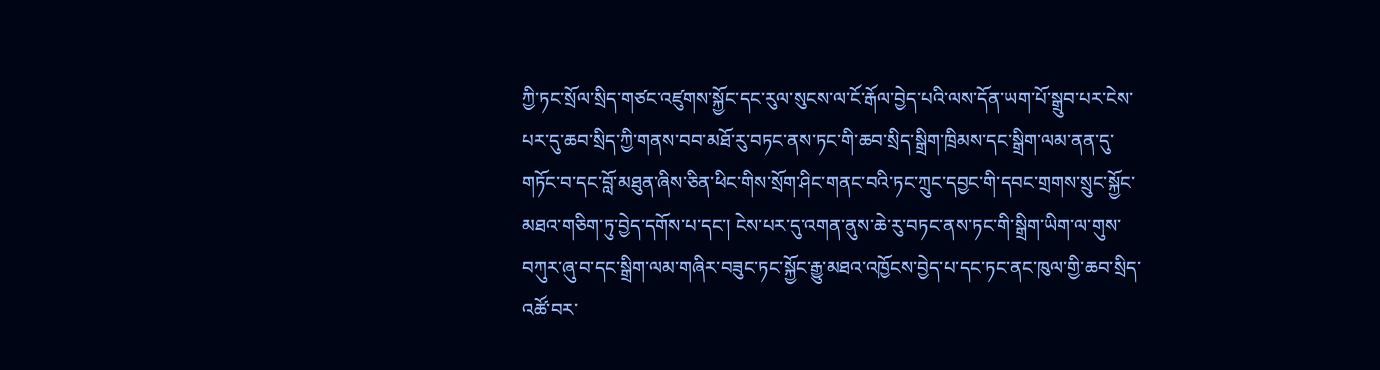ཀྱི་ཏང་སྲོལ་སྲིད་གཙང་འཛུགས་སྐྱོང་དང་རུལ་སུངས་ལ་ངོ་རྒོལ་བྱེད་པའི་ལས་དོན་ཡག་པོ་སྒྲུབ་པར་ངེས་པར་དུ་ཆབ་སྲིད་ཀྱི་གནས་བབ་མཐོ་རུ་བཏང་ནས་ཏང་གི་ཆབ་སྲིད་སྒྲིག་ཁྲིམས་དང་སྒྲིག་ལམ་ནན་དུ་གཏོང་བ་དང་བློ་མཐུན་ཞིས་ཅིན་ཕིང་གིས་སྲོག་ཤིང་གནང་བའི་ཏང་ཀྲུང་དབྱང་གི་དབང་གྲགས་སྲུང་སྐྱོང་མཐའ་གཅིག་ཏུ་བྱེད་དགོས་པ་དང་། ངེས་པར་དུ་འགན་ནུས་ཆེ་རུ་བཏང་ནས་ཏང་གི་སྒྲིག་ཡིག་ལ་གུས་བཀུར་ཞུ་བ་དང་སྒྲིག་ལམ་གཞིར་བཟུང་ཏང་སྐྱོང་རྒྱུ་མཐའ་འཁྱོངས་བྱེད་པ་དང་ཏང་ནང་ཁུལ་གྱི་ཆབ་སྲིད་འཚོ་བར་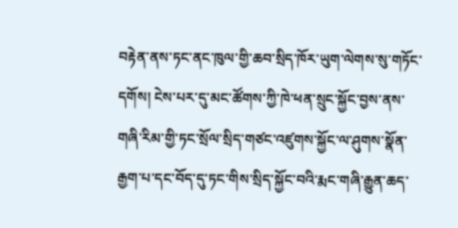བརྟེན་ནས་ཏང་ནང་ཁུལ་གྱི་ཆབ་སྲིད་ཁོར་ཡུག་ལེགས་སུ་གཏོང་དགོས། ངེས་པར་དུ་མང་ཚོགས་ཀྱི་ཁེ་ཕན་སྲུང་སྐྱོང་བྱས་ནས་གཞི་རིམ་གྱི་ཏང་སྲོལ་སྲིད་གཙང་འཛུགས་སྐྱོང་ལ་ཤུགས་སྣོན་རྒྱག་པ་དང་བོད་དུ་ཏང་གིས་སྲིད་སྐྱོང་བའི་རྨང་གཞི་རྒྱུན་ཆད་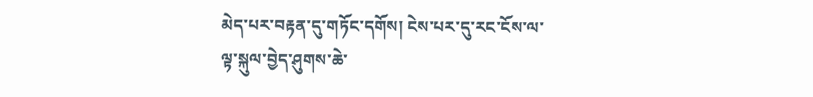མེད་པར་བརྟན་དུ་གཏོང་དགོས། ངེས་པར་དུ་རང་ངོས་ལ་ལྟ་སྐུལ་བྱེད་ཤུགས་ཆེ་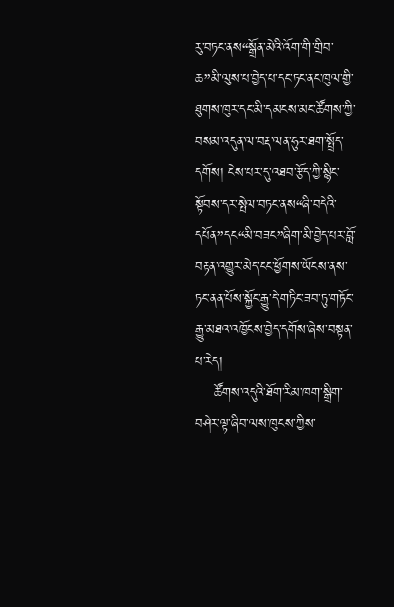རུ་བཏང་ནས“སྒྲོན་མེའི་འོག་གི་གྲིབ་ཆ”མི་ལུས་པ་བྱེད་པ་དང་ཏང་ནང་ཁུལ་གྱི་ཐུགས་ཁུར་དང་མི་དམངས་མང་ཚོགས་ཀྱི་བསམ་འདུན་ལ་བརྡ་ལན་ཧུར་ཐག་སྤྲོད་དགོས། ངེས་པར་དུ་འཐབ་རྩོད་ཀྱི་སྙིང་སྟོབས་དར་སྤེལ་བཏང་ནས“ཞི་བདེའི་དཔོན”དང“མི་བཟང”ཞིག་མི་བྱེད་པར་བློ་བརྟན་འགྱུར་མེད་ངང་ཕྱོགས་ཡོངས་ནས་ཏང་ནན་པོས་སྐྱོང་རྒྱུ་དེ་གཏིང་ཟབ་ཏུ་གཏོང་རྒྱུ་མཐའ་འཁྱོངས་བྱེད་དགོས་ཞེས་བསྟན་པ་རེད།
    ཚོགས་འདུའི་ཐོག་རིམ་ཁག་སྒྲིག་བཤེར་ལྟ་ཞིབ་ལས་ཁུངས་ཀྱིས་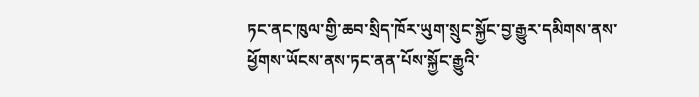ཏང་ནང་ཁུལ་གྱི་ཆབ་སྲིད་ཁོར་ཡུག་སྲུང་སྐྱོང་བྱ་རྒྱུར་དམིགས་ནས་ཕྱོགས་ཡོངས་ནས་ཏང་ནན་པོས་སྐྱོང་རྒྱུའི་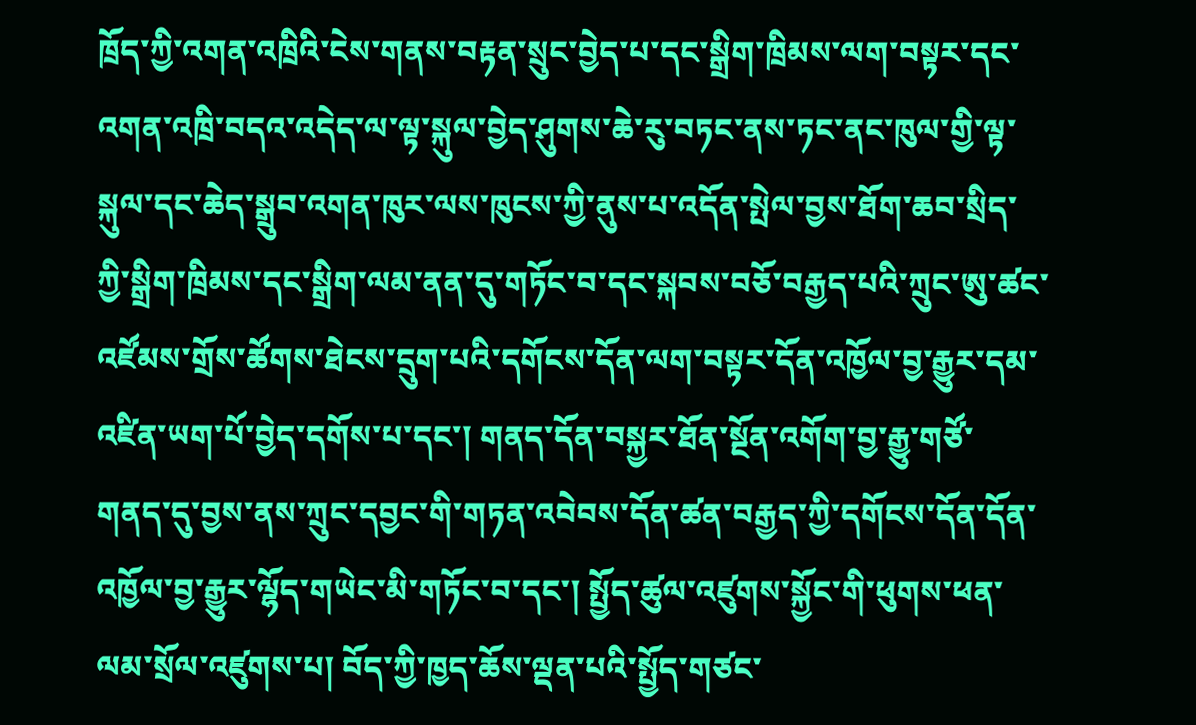ཁྲོད་ཀྱི་འགན་འཁྲིའི་ངེས་གནས་བརྟན་སྲུང་བྱེད་པ་དང་སྒྲིག་ཁྲིམས་ལག་བསྟར་དང་འགན་འཁྲི་བདའ་འདེད་ལ་ལྟ་སྐུལ་བྱེད་ཤུགས་ཆེ་རུ་བཏང་ནས་ཏང་ནང་ཁུལ་གྱི་ལྟ་སྐུལ་དང་ཆེད་སྒྲུབ་འགན་ཁུར་ལས་ཁུངས་ཀྱི་ནུས་པ་འདོན་སྤེལ་བྱས་ཐོག་ཆབ་སྲིད་ཀྱི་སྒྲིག་ཁྲིམས་དང་སྒྲིག་ལམ་ནན་དུ་གཏོང་བ་དང་སྐབས་བཅོ་བརྒྱད་པའི་ཀྲུང་ཨུ་ཚང་འཛོམས་གྲོས་ཚོགས་ཐེངས་དྲུག་པའི་དགོངས་དོན་ལག་བསྟར་དོན་འཁྱོལ་བྱ་རྒྱུར་དམ་འཛིན་ཡག་པོ་བྱེད་དགོས་པ་དང་། གནད་དོན་བསྐྱར་ཐོན་སྔོན་འགོག་བྱ་རྒྱུ་གཙོ་གནད་དུ་བྱས་ནས་ཀྲུང་དབྱང་གི་གཏན་འབེབས་དོན་ཚན་བརྒྱད་ཀྱི་དགོངས་དོན་དོན་འཁྱོལ་བྱ་རྒྱུར་ལྷོད་གཡེང་མི་གཏོང་བ་དང་། སྤྱོད་ཚུལ་འཛུགས་སྐྱོང་གི་ཕུགས་ཕན་ལམ་སྲོལ་འཛུགས་པ། བོད་ཀྱི་ཁྱད་ཆོས་ལྡན་པའི་སྤྱོད་གཙང་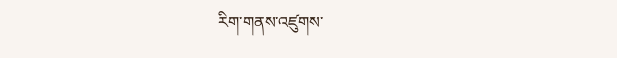རིག་གནས་འཛུགས་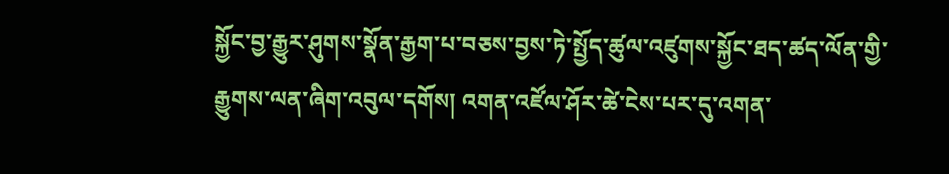སྐྱོང་བྱ་རྒྱུར་ཤུགས་སྣོན་རྒྱག་པ་བཅས་བྱས་ཏེ་སྤྱོད་ཚུལ་འཛུགས་སྐྱོང་ཐད་ཚད་ལོན་གྱི་རྒྱུགས་ལན་ཞིག་འབུལ་དགོས། འགན་འཛོལ་ཤོར་ཚེ་ངེས་པར་དུ་འགན་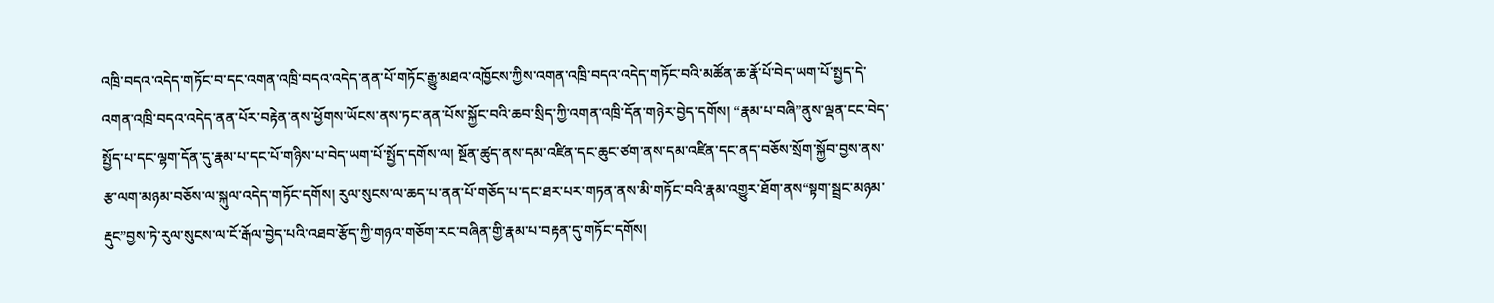འཁྲི་བདའ་འདེད་གཏོང་བ་དང་འགན་འཁྲི་བདའ་འདེད་ནན་པོ་གཏོང་རྒྱུ་མཐའ་འཁྱོངས་ཀྱིས་འགན་འཁྲི་བདའ་འདེད་གཏོང་བའི་མཚོན་ཆ་རྣོ་པོ་བེད་ཡག་པོ་སྤྱད་དེ་འགན་འཁྲི་བདའ་འདེད་ནན་པོར་བརྟེན་ནས་ཕྱོགས་ཡོངས་ནས་ཏང་ནན་པོས་སྐྱོང་བའི་ཆབ་སྲིད་ཀྱི་འགན་འཁྲི་དོན་གཉེར་བྱེད་དགོས། “རྣམ་པ་བཞི”ནུས་ལྡན་ངང་བེད་སྤྱོད་པ་དང་ལྷག་དོན་དུ་རྣམ་པ་དང་པོ་གཉིས་པ་བེད་ཡག་པོ་སྤྱོད་དགོས་ལ། སྔོན་ཚུད་ནས་དམ་འཛིན་དང་ཆུང་ཙག་ནས་དམ་འཛིན་དང་ནད་བཅོས་སྲོག་སྐྱོབ་བྱས་ནས་རྩ་ལག་མཉམ་བཅོས་ལ་སྐུལ་འདེད་གཏོང་དགོས། རུལ་སུངས་ལ་ཆད་པ་ནན་པོ་གཅོད་པ་དང་ཐར་པར་གཏན་ནས་མི་གཏོང་བའི་རྣམ་འགྱུར་ཐོག་ནས“སྟག་སྦྲང་མཉམ་རྡུང”བྱས་ཏེ་རུལ་སུངས་ལ་ངོ་རྒོལ་བྱེད་པའི་འཐབ་རྩོད་ཀྱི་གཉའ་གཅོག་རང་བཞིན་གྱི་རྣམ་པ་བརྟན་དུ་གཏོང་དགོས།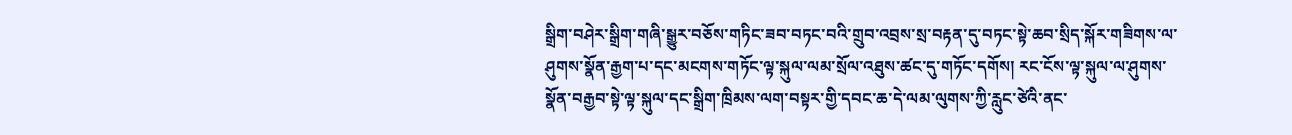སྒྲིག་བཤེར་སྒྲིག་གཞི་སྒྱུར་བཅོས་གཏིང་ཟབ་བཏང་བའི་གྲུབ་འབྲས་སྲ་བརྟན་དུ་བཏང་སྟེ་ཆབ་སྲིད་སྐོར་གཟིགས་ལ་ཤུགས་སྣོན་རྒྱག་པ་དང་མངགས་གཏོང་ལྟ་སྐུལ་ལམ་སྲོལ་འཐུས་ཚང་དུ་གཏོང་དགོས། རང་ངོས་ལྟ་སྐུལ་ལ་ཤུགས་སྣོན་བརྒྱབ་སྟེ་ལྟ་སྐུལ་དང་སྒྲིག་ཁྲིམས་ལག་བསྟར་གྱི་དབང་ཆ་དེ་ལམ་ལུགས་ཀྱི་རླུང་ཙེའི་ནང་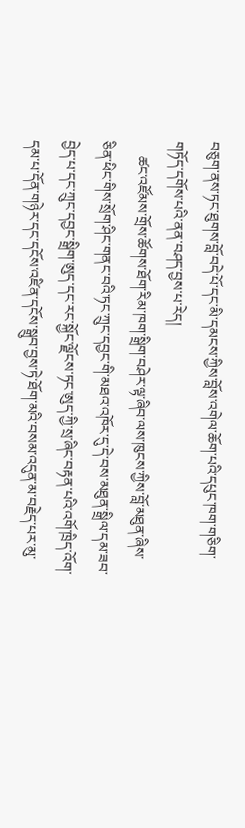བཅུག་ནས་ཏང་ཐུགས་བློ་བདེ་པོ་དང་མི་དམངས་ཀྱིས་བློས་འགེལ་ཆོག་པའི་དཔུང་ཁག་གཅིག་གཏོད་དགོས་པའི་ནན་བཤད་བྱས་པ་རེད།
    ཚང་འཛོམས་གྲོས་ཚོགས་ཐོག་རིམ་ཁག་སྒྲིག་བཤེར་ལྟ་ཞིབ་ལས་ཁུངས་ཀྱིས་བློ་མཐུན་ཞིས་ཅིན་ཕིང་གིས་སྲོག་ཤིང་གནང་བའི་ཏང་ཀྲུང་དབྱང་གི་མཐའ་འཁོར་དུ་དེ་བས་མཐུན་སྒྲིལ་དམ་ཟབ་བྱེད་པ་དང་ཀྲུང་དབྱང་སྒྲིག་ཨུད་དང་རང་སྐྱོང་ལྗོངས་ཏང་ཨུད་ཀྱི་སྲ་ཞིང་བརྟན་པའི་འགོ་ཁྲིད་འོག་དམ་པ་དོན་གཉེར་དང་དངོས་འཛིན་དངོས་སྒྲུབ་བྱས་ཏེ་ཐོག་མའི་བསམ་འདུན་མ་བརྗེད་པར་མུ་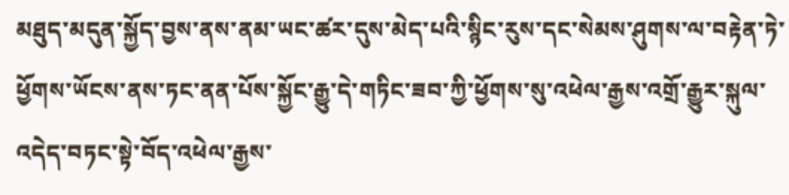མཐུད་མདུན་སྐྱོད་བྱས་ནས་ནམ་ཡང་ཚར་དུས་མེད་པའི་སྙིང་རུས་དང་སེམས་ཤུགས་ལ་བརྟེན་ཏེ་ཕྱོགས་ཡོངས་ནས་ཏང་ནན་པོས་སྐྱོང་རྒྱུ་དེ་གཏིང་ཟབ་ཀྱི་ཕྱོགས་སུ་འཕེལ་རྒྱས་འགྲོ་རྒྱུར་སྐུལ་འདེད་བཏང་སྟེ་བོད་འཕེལ་རྒྱས་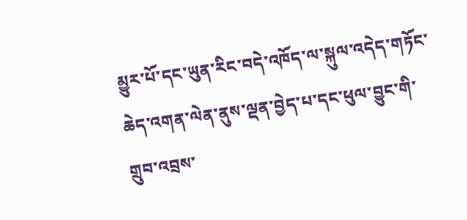མྱུར་པོ་དང་ཡུན་རིང་བདེ་འཁོད་ལ་སྐུལ་འདེད་གཏོང་ཆེད་འགན་ལེན་ནུས་ལྡན་བྱེད་པ་དང་ཕུལ་བྱུང་གི་གྲུབ་འབྲས་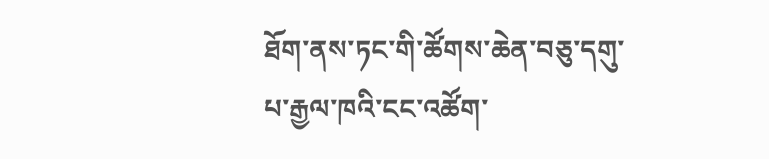ཐོག་ནས་ཏང་གི་ཚོགས་ཆེན་བཅུ་དགུ་པ་རྒྱལ་ཁའི་ངང་འཚོག་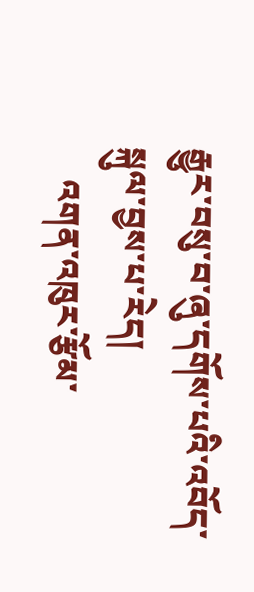རྒྱུར་བསུ་བ་ཞུ་དགོས་པའི་འབོད་སྐུལ་བྱས་པ་རེད།
    འགན་འཁུར་རྩོམ་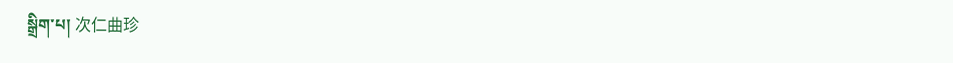སྒྲིག་པ། 次仁曲珍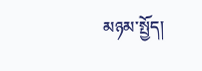མཉམ་སྤྱོད།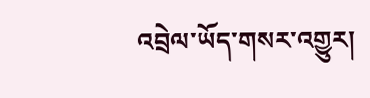འབྲེལ་ཡོད་གསར་འགྱུར།